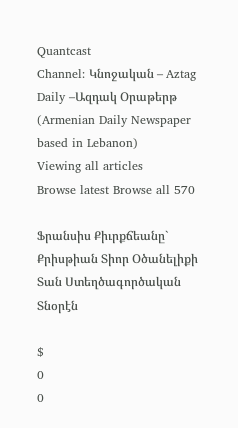Quantcast
Channel: Կնոջական – Aztag Daily –Ազդակ Օրաթերթ (Armenian Daily Newspaper based in Lebanon)
Viewing all articles
Browse latest Browse all 570

Ֆրանսիս Քիւրքճեանը` Քրիսթիան Տիոր Օծանելիքի Տան Ստեղծագործական Տնօրէն

$
0
0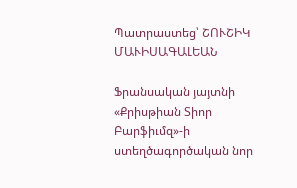Պատրաստեց՝ ՇՈՒՇԻԿ ՄԱՒԻՍԱԳԱԼԵԱՆ

Ֆրանսական յայտնի «Քրիսթիան Տիոր Բարֆիւմզ»-ի ստեղծագործական նոր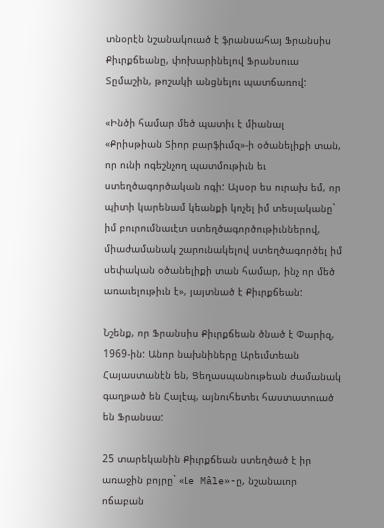տնօրէն նշանակուած է ֆրանսահայ Ֆրանսիս Քիւրքճեանը, փոխարինելով Ֆրանսուա Տըմաշին, թոշակի անցնելու պատճառով:

«Ինծի համար մեծ պատիւ է միանալ «Քրիսթիան Տիոր բարֆիւմզ»-ի օծանելիքի տան, որ ունի ոգեշնչող պատմութիւն եւ ստեղծագործական ոգի: Այսօր ես ուրախ եմ, որ պիտի կարենամ կեանքի կոչել իմ տեսլականը` իմ բուրումնաւէտ ստեղծագործութիւններով, միաժամանակ շարունակելով ստեղծագործել իմ սեփական օծանելիքի տան համար, ինչ որ մեծ առաւելութիւն է», յայտնած է Քիւրքճեան:

Նշենք, որ Ֆրանսիս Քիւրքճեան ծնած է Փարիզ, 1969-ին: Անոր նախնիները Արեւմտեան Հայաստանէն են, Ցեղասպանութեան ժամանակ գաղթած են Հալէպ, այնուհետեւ հաստատուած են Ֆրանսա:

25 տարեկանին Քիւրքճեան ստեղծած է իր առաջին բոյրը` «Լe Mâle»-ը, նշանաւոր ոճաբան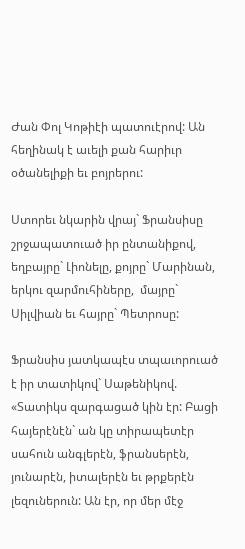Ժան Փոլ Կոթիէի պատուէրով: Ան հեղինակ է աւելի քան հարիւր օծանելիքի եւ բոյրերու:

Ստորեւ նկարին վրայ` Ֆրանսիսը շրջապատուած իր ընտանիքով, եղբայրը` Լիոնելը, քոյրը` Մարինան, երկու զարմուհիները,  մայրը` Սիլվիան եւ հայրը` Պետրոսը:

Ֆրանսիս յատկապէս տպաւորուած է իր տատիկով` Սաթենիկով. «Տատիկս զարգացած կին էր: Բացի հայերէնէն` ան կը տիրապետէր սահուն անգլերէն, ֆրանսերէն, յունարէն, իտալերէն եւ թրքերէն լեզուներուն: Ան էր, որ մեր մէջ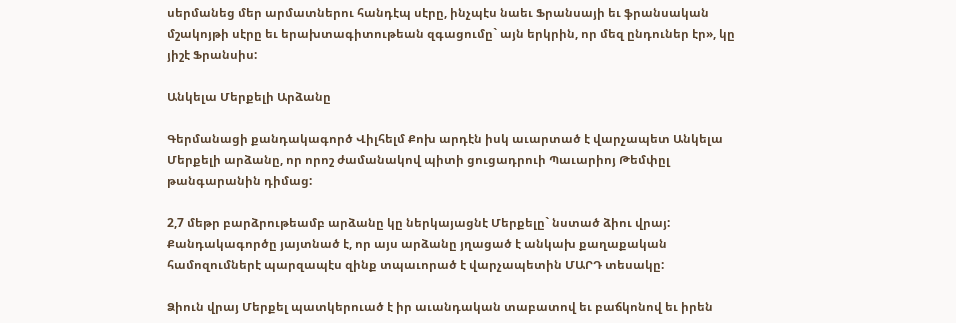սերմանեց մեր արմատներու հանդէպ սէրը, ինչպէս նաեւ Ֆրանսայի եւ ֆրանսական մշակոյթի սէրը եւ երախտագիտութեան զգացումը` այն երկրին, որ մեզ ընդուներ էր», կը յիշէ Ֆրանսիս:

Անկելա Մերքելի Արձանը

Գերմանացի քանդակագործ Վիլհելմ Քոխ արդէն իսկ աւարտած է վարչապետ Անկելա Մերքելի արձանը, որ որոշ ժամանակով պիտի ցուցադրուի Պաւարիոյ Թեմփըլ թանգարանին դիմաց:

2,7 մեթր բարձրութեամբ արձանը կը ներկայացնէ Մերքելը` նստած ձիու վրայ: Քանդակագործը յայտնած է, որ այս արձանը յղացած է անկախ քաղաքական համոզումներէ պարզապէս զինք տպաւորած է վարչապետին ՄԱՐԴ տեսակը:

Ձիուն վրայ Մերքել պատկերուած է իր աւանդական տաբատով եւ բաճկոնով եւ իրեն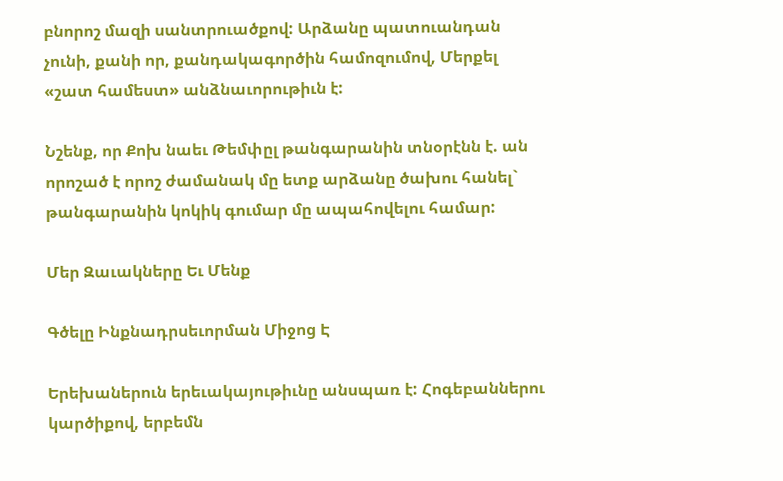բնորոշ մազի սանտրուածքով: Արձանը պատուանդան չունի, քանի որ, քանդակագործին համոզումով, Մերքել «շատ համեստ» անձնաւորութիւն է:

Նշենք, որ Քոխ նաեւ Թեմփըլ թանգարանին տնօրէնն է. ան որոշած է որոշ ժամանակ մը ետք արձանը ծախու հանել` թանգարանին կոկիկ գումար մը ապահովելու համար:

Մեր Զաւակները Եւ Մենք

Գծելը Ինքնադրսեւորման Միջոց Է

Երեխաներուն երեւակայութիւնը անսպառ է: Հոգեբաններու կարծիքով, երբեմն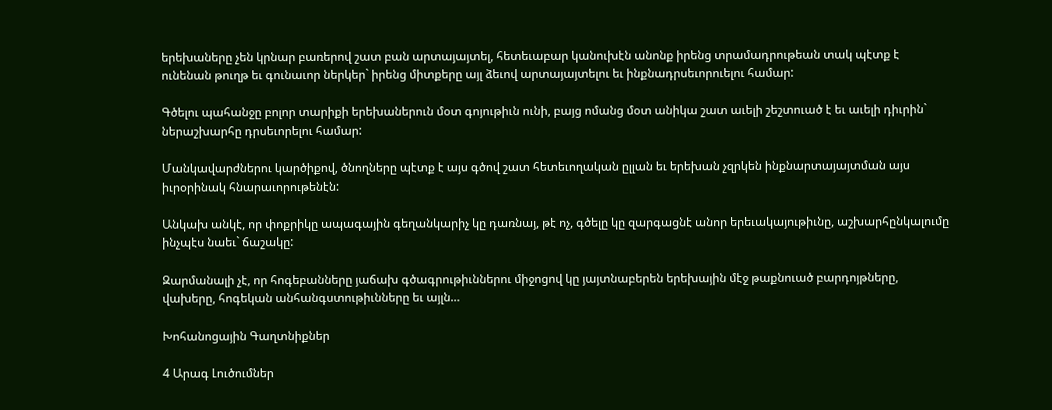երեխաները չեն կրնար բառերով շատ բան արտայայտել, հետեւաբար կանուխէն անոնք իրենց տրամադրութեան տակ պէտք է ունենան թուղթ եւ գունաւոր ներկեր` իրենց միտքերը այլ ձեւով արտայայտելու եւ ինքնադրսեւորուելու համար:

Գծելու պահանջը բոլոր տարիքի երեխաներուն մօտ գոյութիւն ունի, բայց ոմանց մօտ անիկա շատ աւելի շեշտուած է եւ աւելի դիւրին` ներաշխարհը դրսեւորելու համար:

Մանկավարժներու կարծիքով, ծնողները պէտք է այս գծով շատ հետեւողական ըլլան եւ երեխան չզրկեն ինքնարտայայտման այս իւրօրինակ հնարաւորութենէն:

Անկախ անկէ, որ փոքրիկը ապագային գեղանկարիչ կը դառնայ, թէ ոչ, գծելը կը զարգացնէ անոր երեւակայութիւնը, աշխարհընկալումը ինչպէս նաեւ` ճաշակը:

Զարմանալի չէ, որ հոգեբանները յաճախ գծագրութիւններու միջոցով կը յայտնաբերեն երեխային մէջ թաքնուած բարդոյթները, վախերը, հոգեկան անհանգստութիւնները եւ այլն…

Խոհանոցային Գաղտնիքներ

4 Արագ Լուծումներ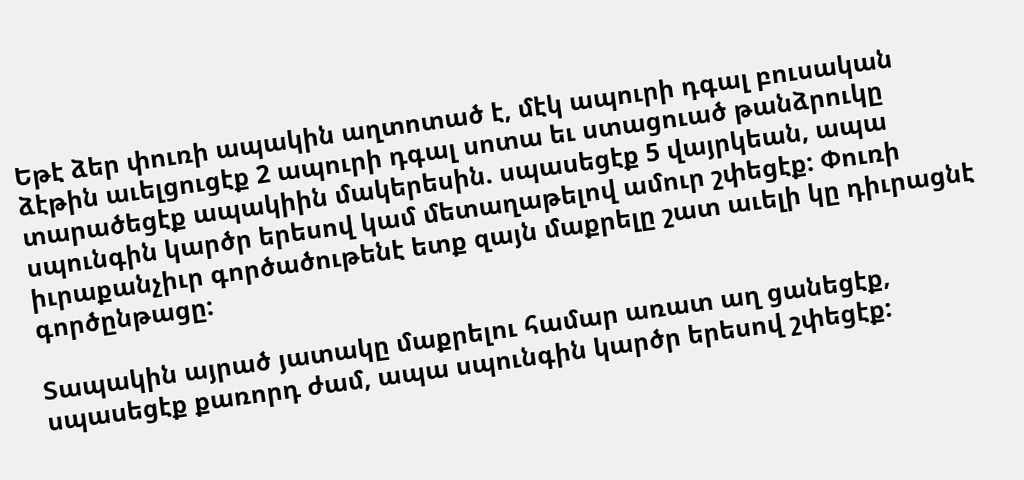Եթէ ձեր փուռի ապակին աղտոտած է, մէկ ապուրի դգալ բուսական ձէթին աւելցուցէք 2 ապուրի դգալ սոտա եւ ստացուած թանձրուկը տարածեցէք ապակիին մակերեսին. սպասեցէք 5 վայրկեան, ապա սպունգին կարծր երեսով կամ մետաղաթելով ամուր շփեցէք: Փուռի իւրաքանչիւր գործածութենէ ետք զայն մաքրելը շատ աւելի կը դիւրացնէ գործընթացը:

Տապակին այրած յատակը մաքրելու համար առատ աղ ցանեցէք, սպասեցէք քառորդ ժամ, ապա սպունգին կարծր երեսով շփեցէք: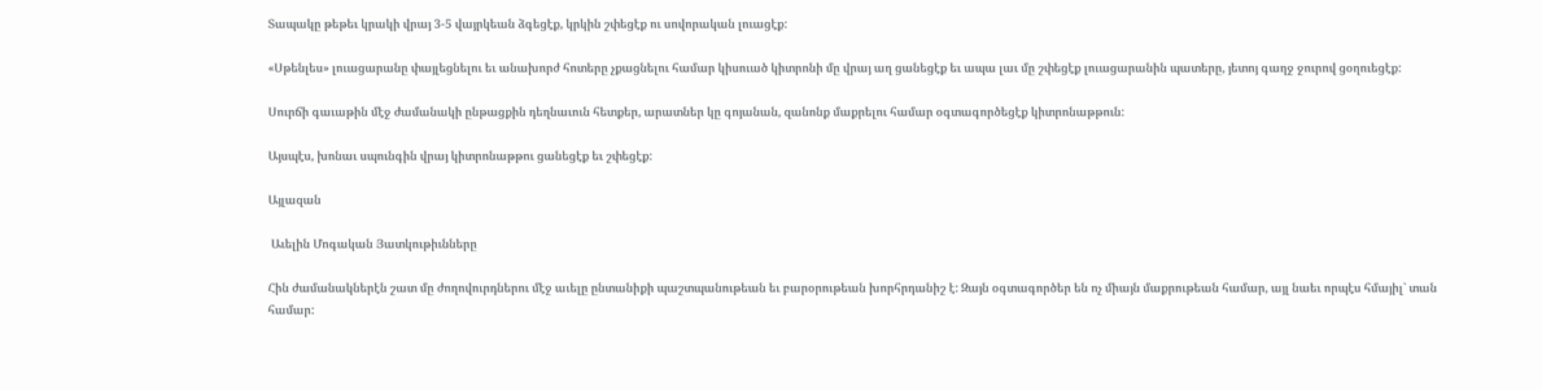Տապակը թեթեւ կրակի վրայ 3-5 վայրկեան ձգեցէք, կրկին շփեցէք ու սովորական լուացէք:

«Սթենլես» լուացարանը փայլեցնելու եւ անախորժ հոտերը չքացնելու համար կիսուած կիտրոնի մը վրայ աղ ցանեցէք եւ ապա լաւ մը շփեցէք լուացարանին պատերը, յետոյ գաղջ ջուրով ցօղուեցէք:

Սուրճի գաւաթին մէջ ժամանակի ընթացքին դեղնաւուն հետքեր, արատներ կը գոյանան, զանոնք մաքրելու համար օգտագործեցէք կիտրոնաթթուն:

Այսպէս, խոնաւ սպունգին վրայ կիտրոնաթթու ցանեցէք եւ շփեցէք:

Այլազան

 Աւելին Մոգական Յատկութիւնները

Հին ժամանակներէն շատ մը ժողովուրդներու մէջ աւելը ընտանիքի պաշտպանութեան եւ բարօրութեան խորհրդանիշ է: Զայն օգտագործեր են ոչ միայն մաքրութեան համար, այլ նաեւ որպէս հմայիլ` տան համար: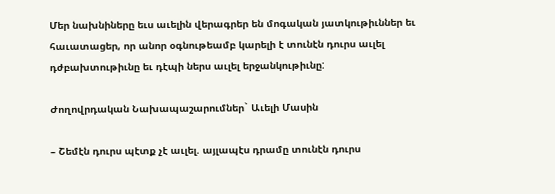Մեր նախնիները եւս աւելին վերագրեր են մոգական յատկութիւններ եւ հաւատացեր, որ անոր օգնութեամբ կարելի է տունէն դուրս աւլել դժբախտութիւնը եւ դէպի ներս աւլել երջանկութիւնը:

Ժողովրդական Նախապաշարումներ` Աւելի Մասին

– Շեմէն դուրս պէտք չէ աւլել. այլապէս դրամը տունէն դուրս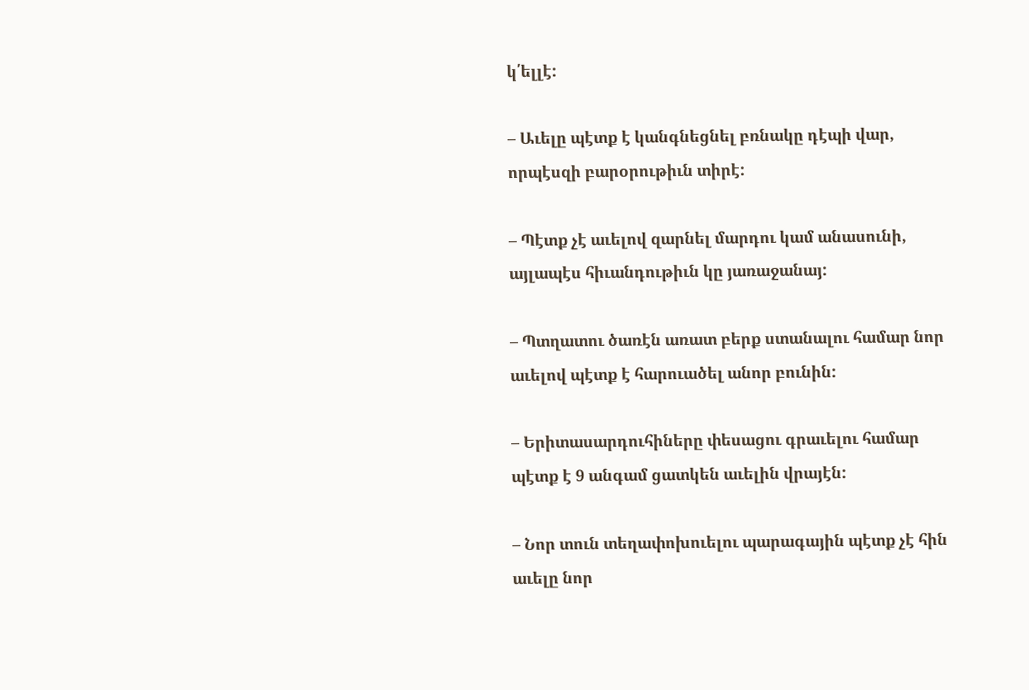կ՛ելլէ:

– Աւելը պէտք է կանգնեցնել բռնակը դէպի վար, որպէսզի բարօրութիւն տիրէ:

– Պէտք չէ աւելով զարնել մարդու կամ անասունի, այլապէս հիւանդութիւն կը յառաջանայ:

– Պտղատու ծառէն առատ բերք ստանալու համար նոր աւելով պէտք է հարուածել անոր բունին:

– Երիտասարդուհիները փեսացու գրաւելու համար պէտք է 9 անգամ ցատկեն աւելին վրայէն:

– Նոր տուն տեղափոխուելու պարագային պէտք չէ հին աւելը նոր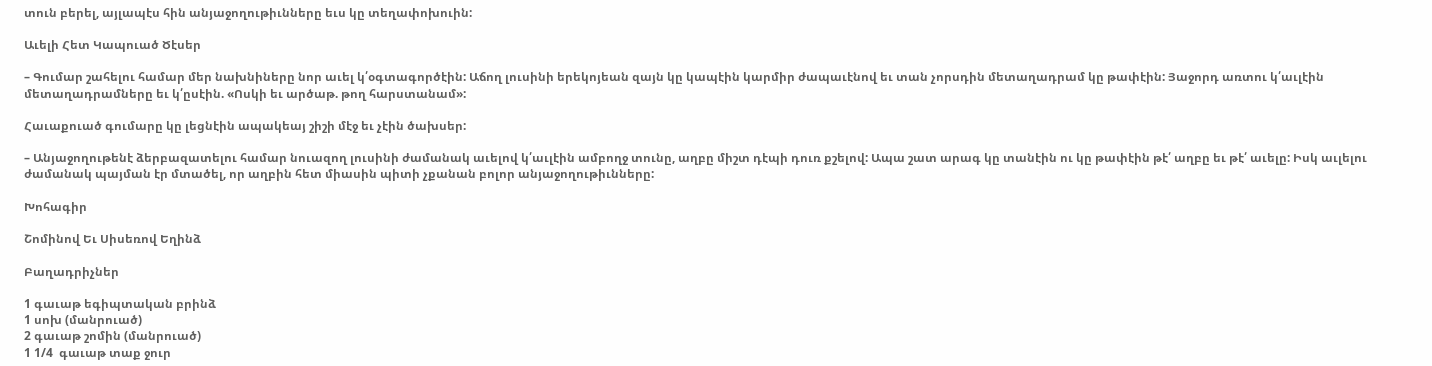տուն բերել, այլապէս հին անյաջողութիւնները եւս կը տեղափոխուին:

Աւելի Հետ Կապուած Ծէսեր

– Գումար շահելու համար մեր նախնիները նոր աւել կ՛օգտագործէին: Աճող լուսինի երեկոյեան զայն կը կապէին կարմիր ժապաւէնով եւ տան չորսդին մետաղադրամ կը թափէին: Յաջորդ առտու կ՛աւլէին մետաղադրամները եւ կ՛ըսէին. «Ոսկի եւ արծաթ. թող հարստանամ»:

Հաւաքուած գումարը կը լեցնէին ապակեայ շիշի մէջ եւ չէին ծախսեր:

– Անյաջողութենէ ձերբազատելու համար նուազող լուսինի ժամանակ աւելով կ՛աւլէին ամբողջ տունը, աղբը միշտ դէպի դուռ քշելով: Ապա շատ արագ կը տանէին ու կը թափէին թէ՛ աղբը եւ թէ՛ աւելը: Իսկ աւլելու ժամանակ պայման էր մտածել, որ աղբին հետ միասին պիտի չքանան բոլոր անյաջողութիւնները:

Խոհագիր

Շոմինով Եւ Սիսեռով Եղինձ

Բաղադրիչներ

1 գաւաթ եգիպտական բրինձ
1 սոխ (մանրուած)
2 գաւաթ շոմին (մանրուած)
1 1/4  գաւաթ տաք ջուր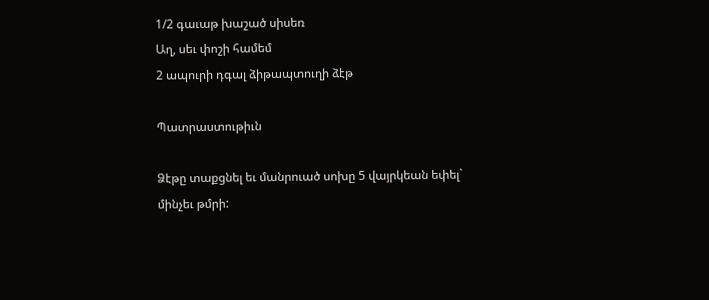1/2 գաւաթ խաշած սիսեռ
Աղ, սեւ փոշի համեմ
2 ապուրի դգալ ձիթապտուղի ձէթ

Պատրաստութիւն

Ձէթը տաքցնել եւ մանրուած սոխը 5 վայրկեան եփել` մինչեւ թմրի: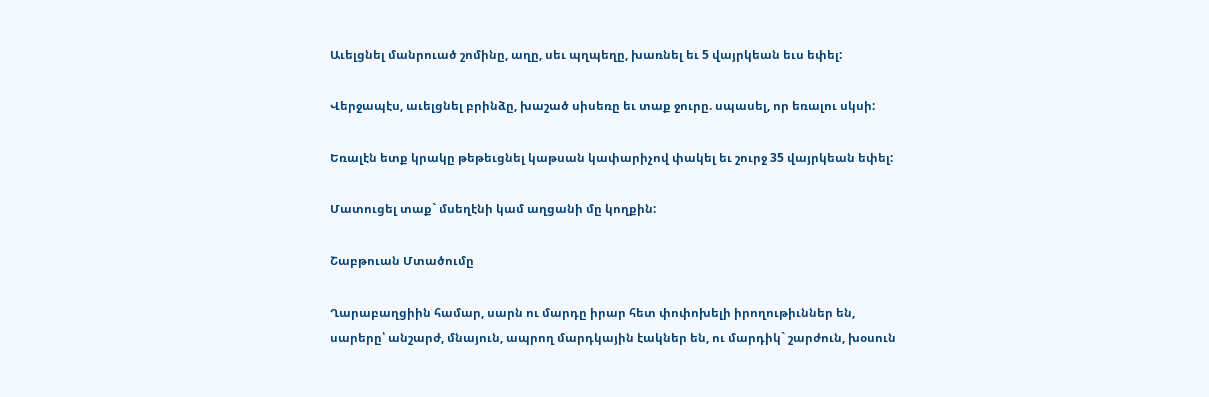Աւելցնել մանրուած շոմինը, աղը, սեւ պղպեղը, խառնել եւ 5 վայրկեան եւս եփել:

Վերջապէս, աւելցնել բրինձը, խաշած սիսեռը եւ տաք ջուրը. սպասել, որ եռալու սկսի:

Եռալէն ետք կրակը թեթեւցնել կաթսան կափարիչով փակել եւ շուրջ 35 վայրկեան եփել:

Մատուցել տաք` մսեղէնի կամ աղցանի մը կողքին:

Շաբթուան Մտածումը

Ղարաբաղցիին համար, սարն ու մարդը իրար հետ փոփոխելի իրողութիւններ են, սարերը՝ անշարժ, մնայուն, ապրող մարդկային էակներ են, ու մարդիկ` շարժուն, խօսուն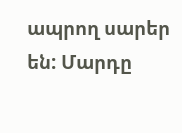ապրող սարեր են: Մարդը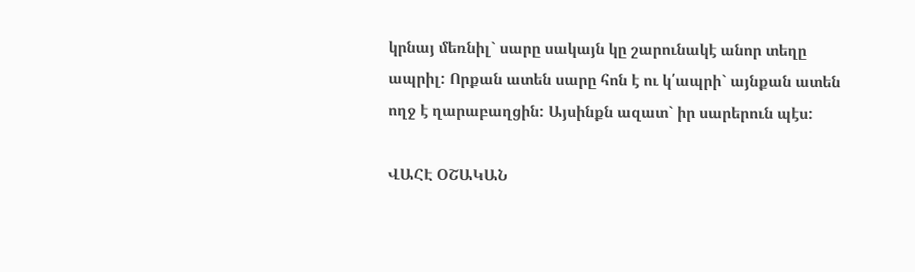կրնայ մեռնիլ` սարը սակայն կը շարունակէ անոր տեղը ապրիլ: Որքան ատեն սարը հոն է ու կ՛ապրի` այնքան ատեն ողջ է ղարաբաղցին: Այսինքն ազատ` իր սարերուն պէս:

ՎԱՀԷ ՕՇԱԿԱՆ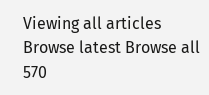Viewing all articles
Browse latest Browse all 570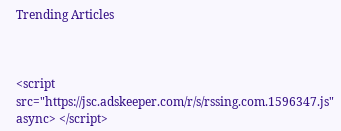Trending Articles



<script src="https://jsc.adskeeper.com/r/s/rssing.com.1596347.js" async> </script>